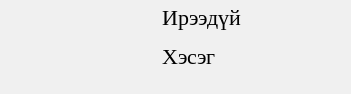Ирээдүй
Хэсэг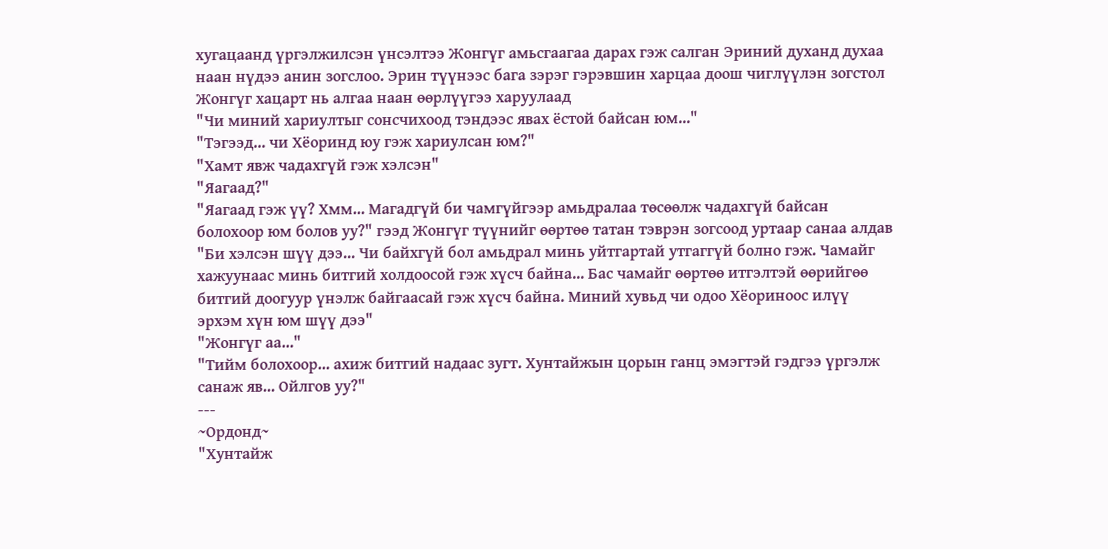хугацаанд үргэлжилсэн үнсэлтээ Жонгүг амьсгаагаа дарах гэж салган Эриний духанд духаа наан нүдээ анин зогслоо. Эрин түүнээс бага зэрэг гэрэвшин харцаа доош чиглүүлэн зогстол Жонгүг хацарт нь алгаа наан өөрлүүгээ харуулаад
"Чи миний хариултыг сонсчихоод тэндээс явах ёстой байсан юм..."
"Тэгээд... чи Хёоринд юу гэж хариулсан юм?"
"Хамт явж чадахгүй гэж хэлсэн"
"Яагаад?"
"Яагаад гэж үү? Хмм... Магадгүй би чамгүйгээр амьдралаа төсөөлж чадахгүй байсан болохоор юм болов уу?" гээд Жонгүг түүнийг өөртөө татан тэврэн зогсоод уртаар санаа алдав
"Би хэлсэн шүү дээ... Чи байхгүй бол амьдрал минь уйтгартай утгаггүй болно гэж. Чамайг хажуунаас минь битгий холдоосой гэж хүсч байна... Бас чамайг өөртөө итгэлтэй өөрийгөө битгий доогуур үнэлж байгаасай гэж хүсч байна. Миний хувьд чи одоо Хёориноос илүү эрхэм хүн юм шүү дээ"
"Жонгүг аа..."
"Тийм болохоор... ахиж битгий надаас зугт. Хунтайжын цорын ганц эмэгтэй гэдгээ үргэлж санаж яв... Ойлгов уу?"
---
~Ордонд~
"Хунтайж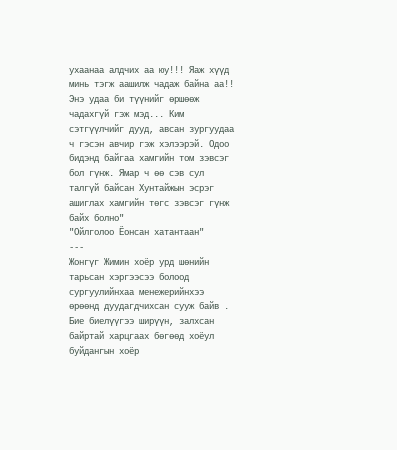ухаанаа алдчих аа юу!!! Яаж хүүд минь тэгж аашилж чадаж байна аа!! Энэ удаа би түүнийг өршөөж чадахгүй гэж мэд... Ким сэтгүүлчийг дууд, авсан зургуудаа ч гэсэн авчир гэж хэлээрэй. Одоо бидэнд байгаа хамгийн том зэвсэг бол гүнж. Ямар ч өө сэв сул талгүй байсан Хунтайжын эсрэг ашиглах хамгийн төгс зэвсэг гүнж байх болно"
"Ойлголоо Ёонсан хатантаан"
---
Жонгүг Жимин хоёр урд шөнийн тарьсан хэргээсээ болоод сургуулийнхаа менежерийнхээ өрөөнд дуудагдчихсан сууж байв . Бие биелүүгээ ширүүн, залхсан байртай харцгаах бөгөөд хоёул буйдангын хоёр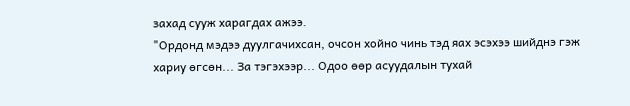захад сууж харагдах ажээ.
"Ордонд мэдээ дуулгачихсан, очсон хойно чинь тэд яах эсэхээ шийднэ гэж хариу өгсөн... За тэгэхээр... Одоо өөр асуудалын тухай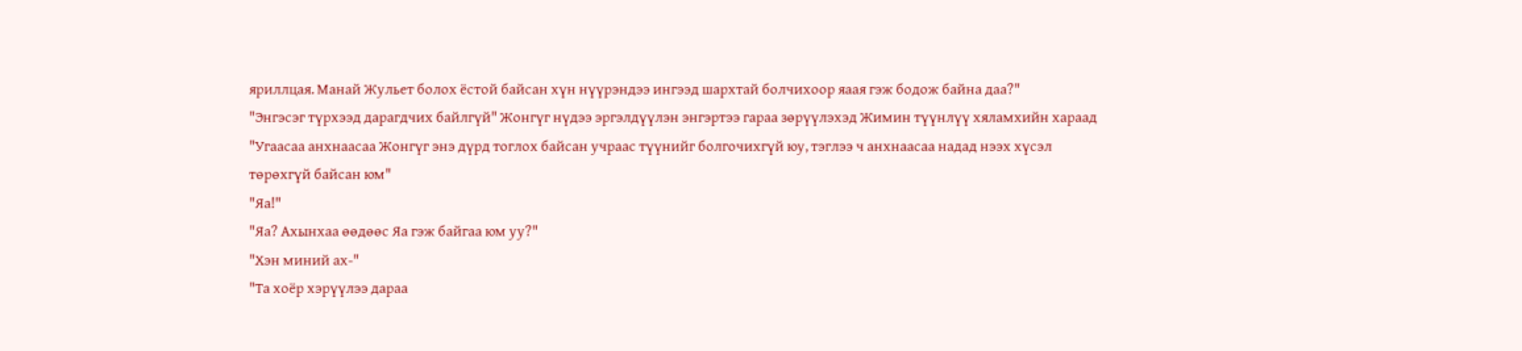яриллцая. Манай Жульет болох ёстой байсан хүн нүүрэндээ ингээд шархтай болчихоор яаая гэж бодож байна даа?"
"Энгэсэг түрхээд дарагдчих байлгүй" Жонгүг нүдээ эргэлдүүлэн энгэртээ гараа зөрүүлэхэд Жимин түүнлүү хяламхийн хараад
"Угаасаа анхнаасаа Жонгүг энэ дүрд тоглох байсан учраас түүнийг болгочихгүй юу, тэглээ ч анхнаасаа надад нээх хүсэл төрөхгүй байсан юм"
"Яа!"
"Яа? Ахынхаа өөдөөс Яа гэж байгаа юм уу?"
"Хэн миний ах-"
"Та хоёр хэрүүлээ дараа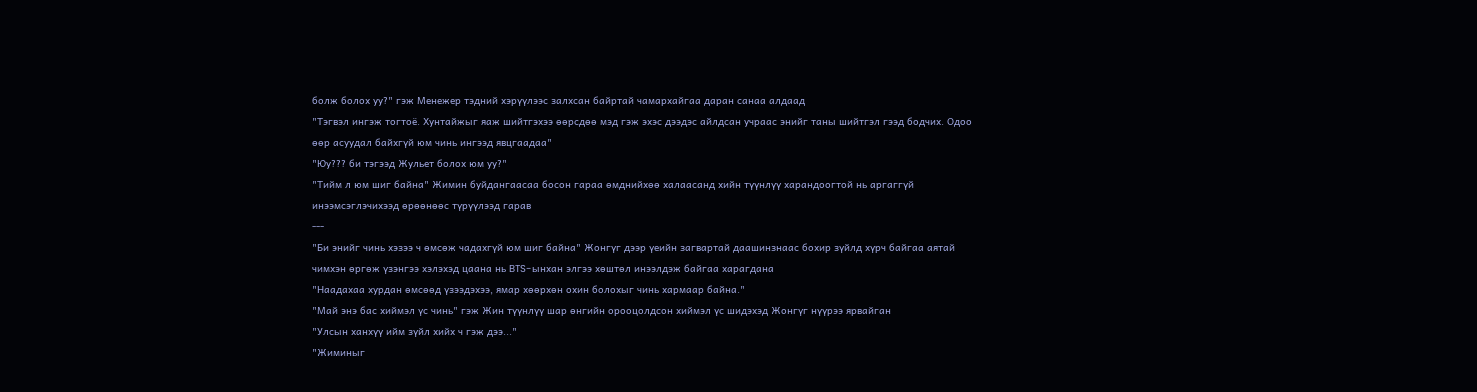болж болох уу?" гэж Менежер тэдний хэрүүлээс залхсан байртай чамархайгаа даран санаа алдаад
"Тэгвэл ингэж тогтоё. Хунтайжыг яаж шийтгэхээ өөрсдөө мэд гэж эхэс дээдэс айлдсан учраас энийг таны шийтгэл гээд бодчих. Одоо өөр асуудал байхгүй юм чинь ингээд явцгаадаа"
"Юу??? би тэгээд Жульет болох юм уу?"
"Тийм л юм шиг байна" Жимин буйдангаасаа босон гараа өмднийхөө халаасанд хийн түүнлүү харандоогтой нь аргаггүй инээмсэглэчихээд өрөөнөөс түрүүлээд гарав
---
"Би энийг чинь хэзээ ч өмсөж чадахгүй юм шиг байна" Жонгүг дээр үеийн загвартай даашинзнаас бохир зүйлд хүрч байгаа аятай чимхэн өргөж үзэнгээ хэлэхэд цаана нь BTS-ынхан элгээ хөштөл инээлдэж байгаа харагдана
"Наадахаа хурдан өмсөөд үзээдэхээ, ямар хөөрхөн охин болохыг чинь хармаар байна."
"Май энэ бас хиймэл үс чинь" гэж Жин түүнлүү шар өнгийн орооцолдсон хиймэл үс шидэхэд Жонгүг нүүрээ ярвайган
"Улсын ханхүү ийм зүйл хийх ч гэж дээ..."
"Жиминыг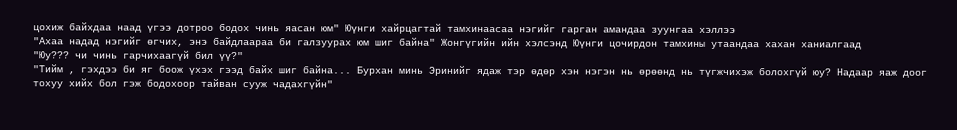цохиж байхдаа наад үгээ дотроо бодох чинь яасан юм" Юүнги хайрцагтай тамхинаасаа нэгийг гарган амандаа зуунгаа хэллээ
"Ахаа надад нэгийг өгчих, энэ байдлаараа би галзуурах юм шиг байна" Жонгүгийн ийн хэлсэнд Юүнги цочирдон тамхины утаандаа хахан ханиалгаад
"Юу??? чи чинь гарчихаагүй бил үү?"
"Тийм , гэхдээ би яг боож үхэх гээд байх шиг байна... Бурхан минь Эринийг ядаж тэр өдөр хэн нэгэн нь өрөөнд нь түгжчихэж болохгүй юу? Надаар яаж доог тохуу хийх бол гэж бодохоор тайван сууж чадахгүйн"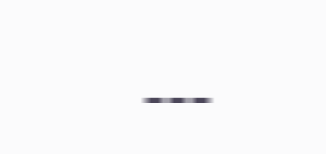---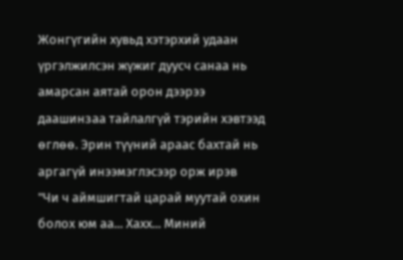Жонгүгийн хувьд хэтэрхий удаан үргэлжилсэн жүжиг дуусч санаа нь амарсан аятай орон дээрээ даашинзаа тайлалгүй тэрийн хэвтээд өглөө. Эрин түүний араас бахтай нь аргагүй инээмэглэсээр орж ирэв
"Чи ч аймшигтай царай муутай охин болох юм аа... Хахх... Миний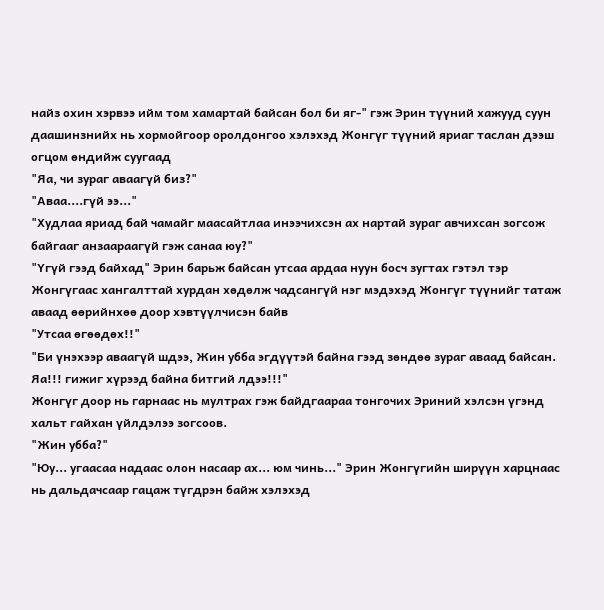найз охин хэрвээ ийм том хамартай байсан бол би яг-" гэж Эрин түүний хажууд суун даашинзнийх нь хормойгоор оролдонгоо хэлэхэд Жонгүг түүний яриаг таслан дээш огцом өндийж суугаад
"Яа, чи зураг аваагүй биз?"
"Аваа....гүй ээ..."
"Худлаа яриад бай чамайг маасайтлаа инээчихсэн ах нартай зураг авчихсан зогсож байгааг анзаараагүй гэж санаа юу?"
"Үгүй гээд байхад" Эрин барьж байсан утсаа ардаа нуун босч зугтах гэтэл тэр Жонгүгаас хангалттай хурдан хөдөлж чадсангүй нэг мэдэхэд Жонгүг түүнийг татаж аваад өөрийнхөө доор хэвтүүлчисэн байв
"Утсаа өгөөдөх!!"
"Би үнэхээр аваагүй шдээ, Жин убба эгдүүтэй байна гээд зөндөө зураг аваад байсан. Яа!!! гижиг хүрээд байна битгий лдээ!!!"
Жонгүг доор нь гарнаас нь мултрах гэж байдгаараа тонгочих Эриний хэлсэн үгэнд хальт гайхан үйлдэлээ зогсоов.
"Жин убба?"
"Юу... угаасаа надаас олон насаар ах... юм чинь..." Эрин Жонгүгийн ширүүн харцнаас нь дальдачсаар гацаж түгдрэн байж хэлэхэд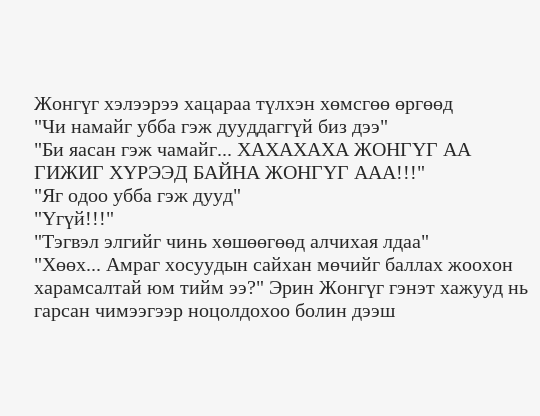Жонгүг хэлээрээ хацараа түлхэн хөмсгөө өргөөд
"Чи намайг убба гэж дууддаггүй биз дээ"
"Би яасан гэж чамайг... ХАХАХАХА ЖОНГҮГ АА ГИЖИГ ХҮРЭЭД БАЙНА ЖОНГҮГ ААА!!!"
"Яг одоо убба гэж дууд"
"Үгүй!!!"
"Тэгвэл элгийг чинь хөшөөгөөд алчихая лдаа"
"Хөөх... Амраг хосуудын сайхан мөчийг баллах жоохон харамсалтай юм тийм ээ?" Эрин Жонгүг гэнэт хажууд нь гарсан чимээгээр ноцолдохоо болин дээш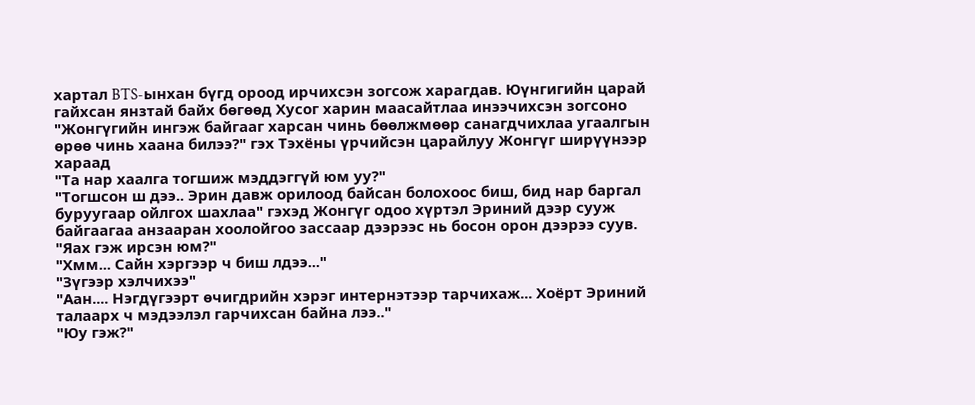хартал BTS-ынхан бүгд ороод ирчихсэн зогсож харагдав. Юүнгигийн царай гайхсан янзтай байх бөгөөд Хусог харин маасайтлаа инээчихсэн зогсоно
"Жонгүгийн ингэж байгааг харсан чинь бөөлжмөөр санагдчихлаа угаалгын өрөө чинь хаана билээ?" гэх Тэхёны үрчийсэн царайлуу Жонгүг ширүүнээр хараад
"Та нар хаалга тогшиж мэддэггүй юм уу?"
"Тогшсон ш дээ.. Эрин давж орилоод байсан болохоос биш, бид нар баргал буруугаар ойлгох шахлаа" гэхэд Жонгүг одоо хүртэл Эриний дээр сууж байгаагаа анзааран хоолойгоо зассаар дээрээс нь босон орон дээрээ суув.
"Яах гэж ирсэн юм?"
"Хмм... Сайн хэргээр ч биш лдээ..."
"Зүгээр хэлчихээ"
"Аан.... Нэгдүгээрт өчигдрийн хэрэг интернэтээр тарчихаж... Хоёрт Эриний талаарх ч мэдээлэл гарчихсан байна лээ.."
"Юу гэж?"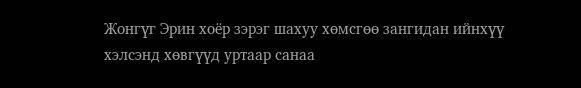Жонгүг Эрин хоёр зэрэг шахуу хөмсгөө зангидан ийнхүү хэлсэнд хөвгүүд уртаар санаа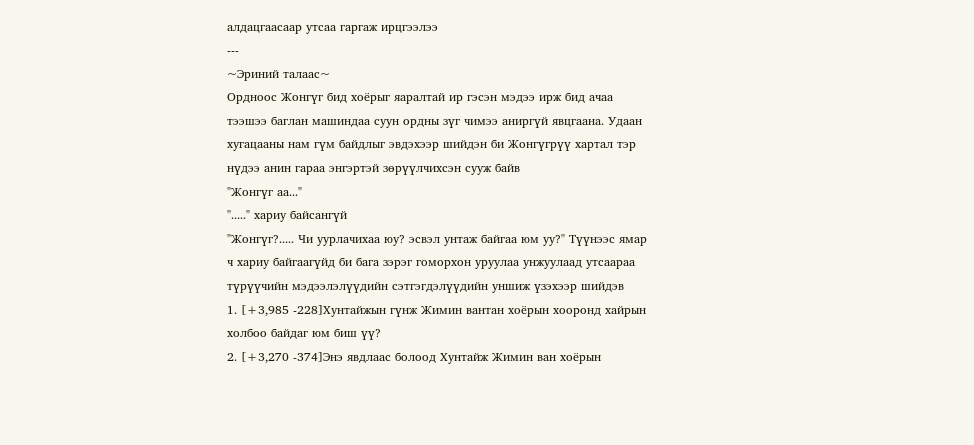алдацгаасаар утсаа гаргаж ирцгээлээ
---
~Эриний талаас~
Ордноос Жонгүг бид хоёрыг яаралтай ир гэсэн мэдээ ирж бид ачаа тээшээ баглан машиндаа суун ордны зүг чимээ аниргүй явцгаана. Удаан хугацааны нам гүм байдлыг эвдэхээр шийдэн би Жонгүгрүү хартал тэр нүдээ анин гараа энгэртэй зөрүүлчихсэн сууж байв
"Жонгүг аа..."
"....." хариу байсангүй
"Жонгүг?..... Чи уурлачихаа юу? эсвэл унтаж байгаа юм уу?" Түүнээс ямар ч хариу байгаагүйд би бага зэрэг гоморхон уруулаа унжуулаад утсаараа түрүүчийн мэдээлэлүүдийн сэтгэгдэлүүдийн уншиж үзэхээр шийдэв
1. [+3,985 -228]Хунтайжын гүнж Жимин вантан хоёрын хооронд хайрын холбоо байдаг юм биш үү?
2. [+3,270 -374]Энэ явдлаас болоод Хунтайж Жимин ван хоёрын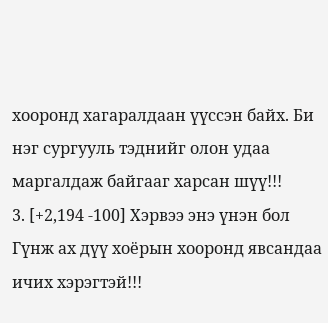хооронд хагаралдаан үүссэн байх. Би нэг сургууль тэднийг олон удаа маргалдаж байгааг харсан шүү!!!
3. [+2,194 -100] Хэрвээ энэ үнэн бол Гүнж ах дүү хоёрын хооронд явсандаа ичих хэрэгтэй!!!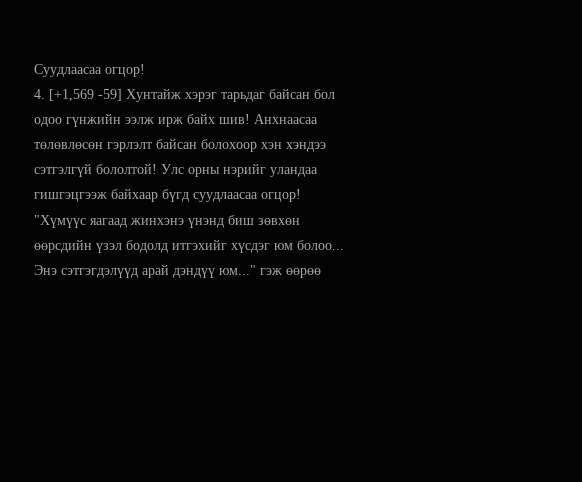Суудлаасаа огцор!
4. [+1,569 -59] Хунтайж хэрэг тарьдаг байсан бол одоо гүнжийн ээлж ирж байх шив! Анхнаасаа төлөвлөсөн гэрлэлт байсан болохоор хэн хэндээ сэтгэлгүй бололтой! Улс орны нэрийг уландаа гишгэцгээж байхаар бүгд суудлаасаа огцор!
"Хүмүүс яагаад жинхэнэ үнэнд биш зөвхөн өөрсдийн үзэл бодолд итгэхийг хүсдэг юм болоо... Энэ сэтгэгдэлүүд арай дэндүү юм..." гэж өөрөө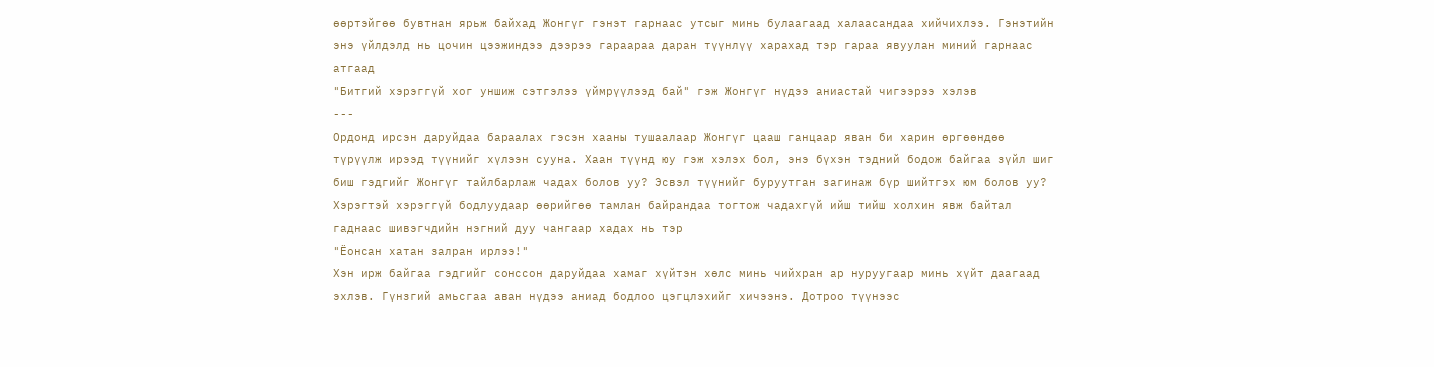өөртэйгөө бувтнан ярьж байхад Жонгүг гэнэт гарнаас утсыг минь булаагаад халаасандаа хийчихлээ. Гэнэтийн энэ үйлдэлд нь цочин цээжиндээ дээрээ гараараа даран түүнлүү харахад тэр гараа явуулан миний гарнаас атгаад
"Битгий хэрэггүй хог уншиж сэтгэлээ үймрүүлээд бай" гэж Жонгүг нүдээ аниастай чигээрээ хэлэв
---
Ордонд ирсэн даруйдаа бараалах гэсэн хааны тушаалаар Жонгүг цааш ганцаар яван би харин өргөөндөө түрүүлж ирээд түүнийг хүлээн сууна. Хаан түүнд юу гэж хэлэх бол, энэ бүхэн тэдний бодож байгаа зүйл шиг биш гэдгийг Жонгүг тайлбарлаж чадах болов уу? Эсвэл түүнийг буруутган загинаж бүр шийтгэх юм болов уу?
Хэрэгтэй хэрэггүй бодлуудаар өөрийгөө тамлан байрандаа тогтож чадахгүй ийш тийш холхин явж байтал гаднаас шивэгчдийн нэгний дуу чангаар хадах нь тэр
"Ёонсан хатан залран ирлээ!"
Хэн ирж байгаа гэдгийг сонссон даруйдаа хамаг хүйтэн хөлс минь чийхран ар нуруугаар минь хүйт даагаад эхлэв. Гүнзгий амьсгаа аван нүдээ аниад бодлоо цэгцлэхийг хичээнэ. Дотроо түүнээс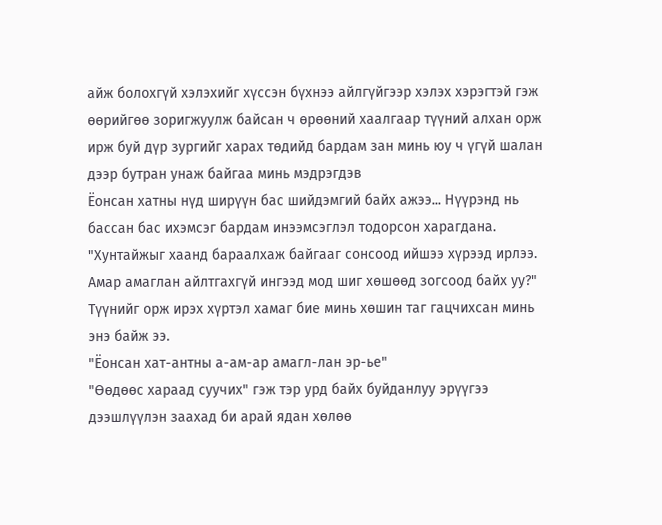айж болохгүй хэлэхийг хүссэн бүхнээ айлгүйгээр хэлэх хэрэгтэй гэж өөрийгөө зоригжуулж байсан ч өрөөний хаалгаар түүний алхан орж ирж буй дүр зургийг харах төдийд бардам зан минь юу ч үгүй шалан дээр бутран унаж байгаа минь мэдрэгдэв
Ёонсан хатны нүд ширүүн бас шийдэмгий байх ажээ... Нүүрэнд нь бассан бас ихэмсэг бардам инээмсэглэл тодорсон харагдана.
"Хунтайжыг хаанд бараалхаж байгааг сонсоод ийшээ хүрээд ирлээ. Амар амаглан айлтгахгүй ингээд мод шиг хөшөөд зогсоод байх уу?" Түүнийг орж ирэх хүртэл хамаг бие минь хөшин таг гацчихсан минь энэ байж ээ.
"Ёонсан хат-антны а-ам-ар амагл-лан эр-ье"
"Өөдөөс хараад суучих" гэж тэр урд байх буйданлуу эрүүгээ дээшлүүлэн заахад би арай ядан хөлөө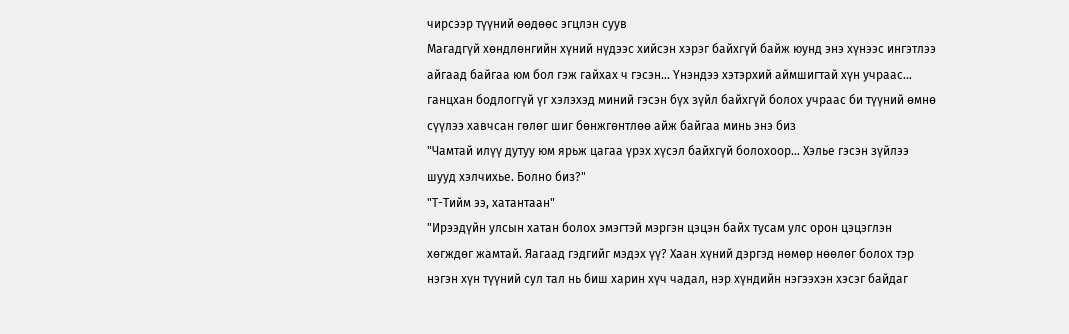чирсээр түүний өөдөөс эгцлэн суув
Магадгүй хөндлөнгийн хүний нүдээс хийсэн хэрэг байхгүй байж юунд энэ хүнээс ингэтлээ айгаад байгаа юм бол гэж гайхах ч гэсэн... Үнэндээ хэтэрхий аймшигтай хүн учраас... ганцхан бодлоггүй үг хэлэхэд миний гэсэн бүх зүйл байхгүй болох учраас би түүний өмнө сүүлээ хавчсан гөлөг шиг бөнжгөнтлөө айж байгаа минь энэ биз
"Чамтай илүү дутуу юм ярьж цагаа үрэх хүсэл байхгүй болохоор... Хэлье гэсэн зүйлээ шууд хэлчихье. Болно биз?"
"Т-Тийм ээ, хатантаан"
"Ирээдүйн улсын хатан болох эмэгтэй мэргэн цэцэн байх тусам улс орон цэцэглэн хөгждөг жамтай. Яагаад гэдгийг мэдэх үү? Хаан хүний дэргэд нөмөр нөөлөг болох тэр нэгэн хүн түүний сул тал нь биш харин хүч чадал, нэр хүндийн нэгээхэн хэсэг байдаг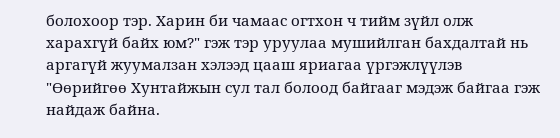болохоор тэр. Харин би чамаас огтхон ч тийм зүйл олж харахгүй байх юм?" гэж тэр уруулаа мушийлган бахдалтай нь аргагүй жуумалзан хэлээд цааш яриагаа үргэжлүүлэв
"Өөрийгөө Хунтайжын сул тал болоод байгааг мэдэж байгаа гэж найдаж байна.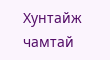Хунтайж чамтай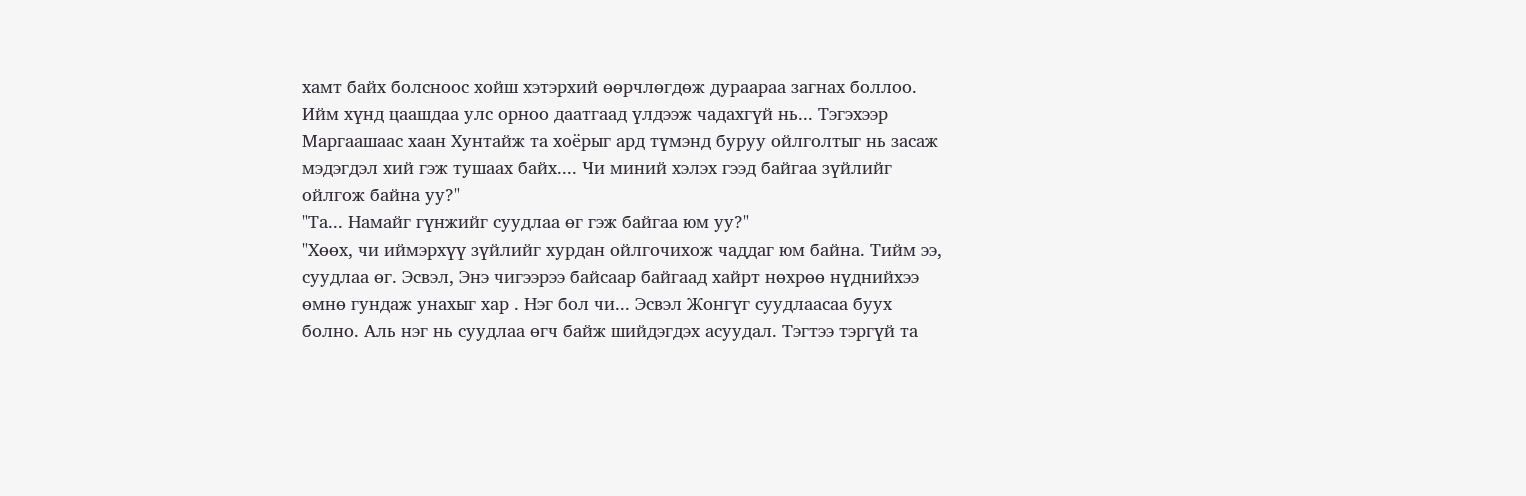хамт байх болсноос хойш хэтэрхий өөрчлөгдөж дураараа загнах боллоо. Ийм хүнд цаашдаа улс орноо даатгаад үлдээж чадахгүй нь... Тэгэхээр Маргаашаас хаан Хунтайж та хоёрыг ард түмэнд буруу ойлголтыг нь засаж мэдэгдэл хий гэж тушаах байх.... Чи миний хэлэх гээд байгаа зүйлийг ойлгож байна уу?"
"Та... Намайг гүнжийг суудлаа өг гэж байгаа юм уу?"
"Хөөх, чи иймэрхүү зүйлийг хурдан ойлгочихож чаддаг юм байна. Тийм ээ, суудлаа өг. Эсвэл, Энэ чигээрээ байсаар байгаад хайрт нөхрөө нүднийхээ өмнө гундаж унахыг хар . Нэг бол чи... Эсвэл Жонгүг суудлаасаа буух болно. Аль нэг нь суудлаа өгч байж шийдэгдэх асуудал. Тэгтээ тэргүй та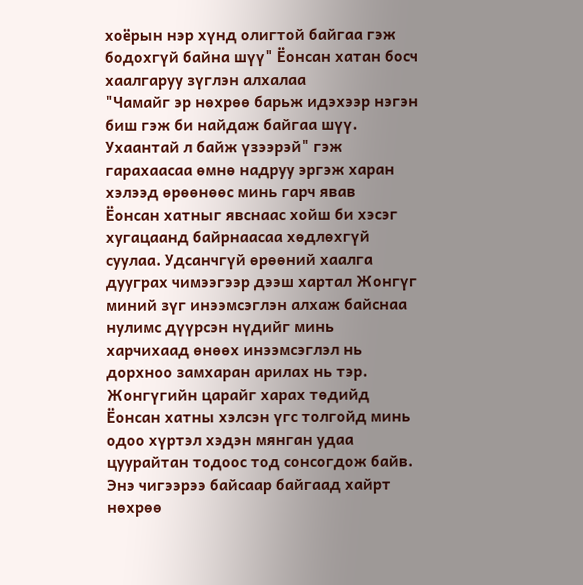хоёрын нэр хүнд олигтой байгаа гэж бодохгүй байна шүү" Ёонсан хатан босч хаалгаруу зүглэн алхалаа
"Чамайг эр нөхрөө барьж идэхээр нэгэн биш гэж би найдаж байгаа шүү. Ухаантай л байж үзээрэй" гэж гарахаасаа өмнө надруу эргэж харан хэлээд өрөөнөөс минь гарч явав
Ёонсан хатныг явснаас хойш би хэсэг хугацаанд байрнаасаа хөдлөхгүй суулаа. Удсанчгүй өрөөний хаалга дууграх чимээгээр дээш хартал Жонгүг миний зүг инээмсэглэн алхаж байснаа нулимс дүүрсэн нүдийг минь харчихаад өнөөх инээмсэглэл нь дорхноо замхаран арилах нь тэр.
Жонгүгийн царайг харах төдийд Ёонсан хатны хэлсэн үгс толгойд минь одоо хүртэл хэдэн мянган удаа цуурайтан тодоос тод сонсогдож байв.
Энэ чигээрээ байсаар байгаад хайрт нөхрөө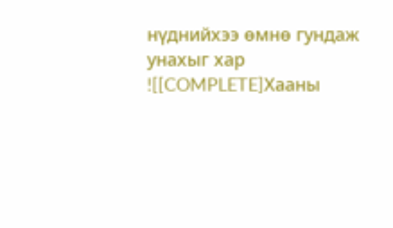нүднийхээ өмнө гундаж унахыг хар
![[COMPLETE]Хааны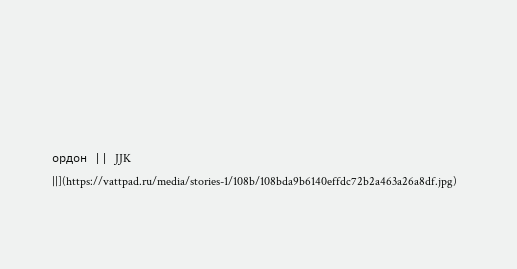ордон || JJK ||](https://vattpad.ru/media/stories-1/108b/108bda9b6140effdc72b2a463a26a8df.jpg)